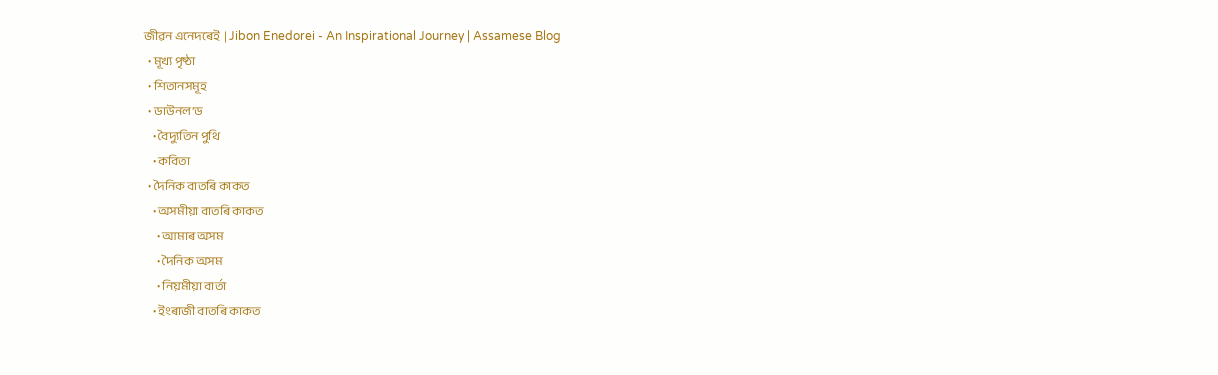জীৱন এনেদৰেই  | Jibon Enedorei - An Inspirational Journey | Assamese Blog
  • মূখ্য পৃষ্ঠা
  • শিতানসমূহ
  • ডাউনল’ড
    • বৈদ্যুতিন পুথি
    • কবিতা
  • দৈনিক বাতৰি কাকত
    • অসমীয়া বাতৰি কাকত
      • আমাৰ অসম
      • দৈনিক অসম
      • নিয়মীয়া বাৰ্তা
    • ইংৰাজী বাতৰি কাকত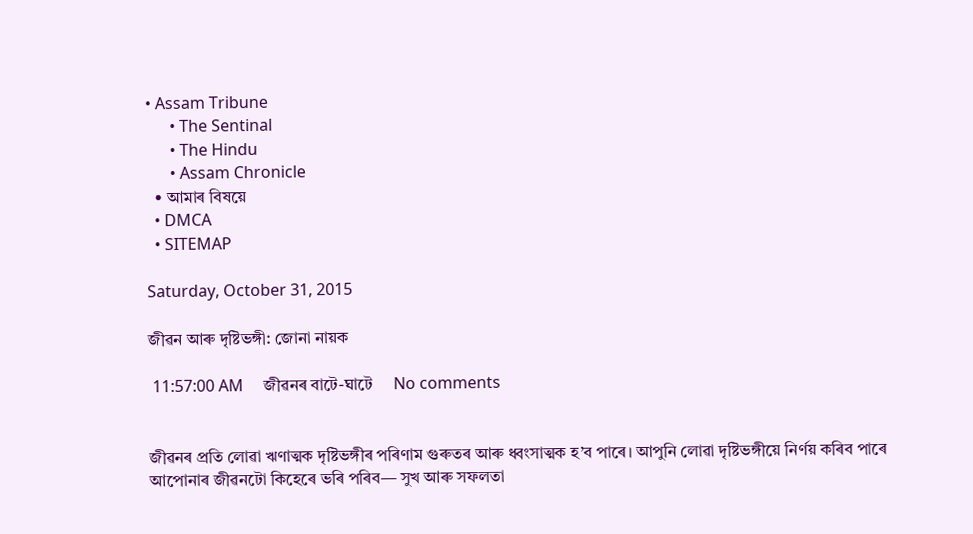• Assam Tribune
      • The Sentinal
      • The Hindu
      • Assam Chronicle
  • আমাৰ বিষয়ে
  • DMCA
  • SITEMAP

Saturday, October 31, 2015

জীৱন আৰু দৃষ্টিভঙ্গী: জোনা নায়ক

 11:57:00 AM     জীৱনৰ বাটে-ঘাটে     No comments


জীৱনৰ প্ৰতি লোৱা ঋণাত্মক দৃষ্টিভঙ্গীৰ পৰিণাম গুৰুতৰ আৰু ধ্বংসাত্মক হ’ব পাৰে। আপুনি লোৱা দৃষ্টিভঙ্গীয়ে নিৰ্ণয় কৰিব পাৰে আপোনাৰ জীৱনটো কিহেৰে ভৰি পৰিব— সুখ আৰু সফলতা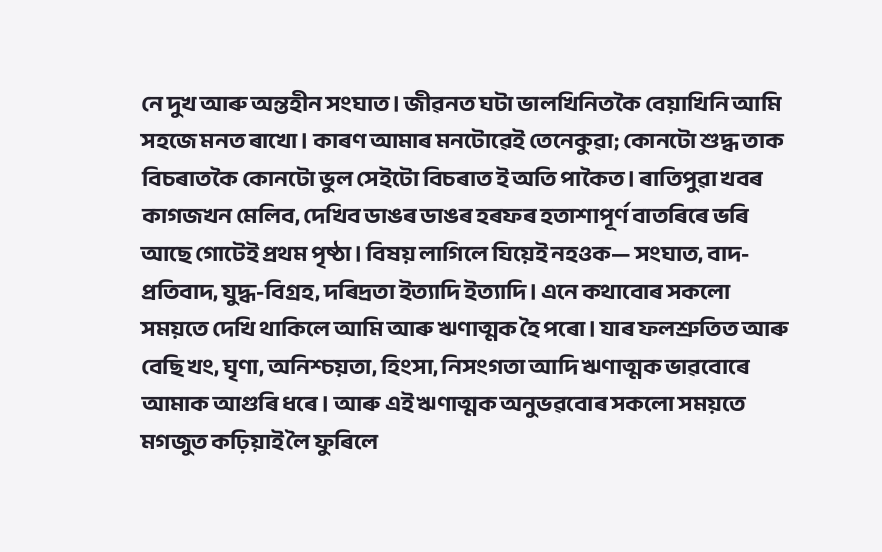নে দুখ আৰু অন্তহীন সংঘাত। জীৱনত ঘটা ভালখিনিতকৈ বেয়াখিনি আমি সহজে মনত ৰাখো। কাৰণ আমাৰ মনটোৱেই তেনেকুৱা; কোনটো শুদ্ধ তাক বিচৰাতকৈ কোনটো ভুল সেইটো বিচৰাত ই অতি পাকৈত। ৰাতিপুৱা খবৰ কাগজখন মেলিব, দেখিব ডাঙৰ ডাঙৰ হৰফৰ হতাশাপূৰ্ণ বাতৰিৰে ভৰি আছে গোটেই প্ৰথম পৃষ্ঠা। বিষয় লাগিলে যিয়েই নহওক— সংঘাত, বাদ-প্ৰতিবাদ, যুদ্ধ-বিগ্ৰহ, দৰিদ্ৰতা ইত্যাদি ইত্যাদি। এনে কথাবোৰ সকলো সময়তে দেখি থাকিলে আমি আৰু ঋণাত্মক হৈ পৰো। যাৰ ফলশ্ৰুতিত আৰু বেছি খং, ঘৃণা, অনিশ্চয়তা, হিংসা, নিসংগতা আদি ঋণাত্মক ভাৱবোৰে আমাক আগুৰি ধৰে। আৰু এই ঋণাত্মক অনুভৱবোৰ সকলো সময়তে মগজুত কঢ়িয়াই লৈ ফুৰিলে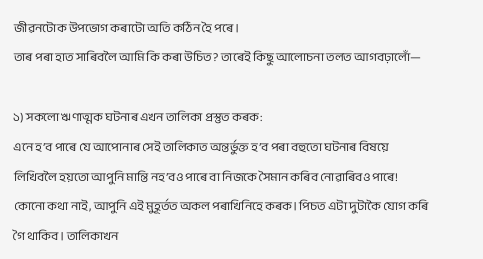জীৱনটোক উপভোগ কৰাটো অতি কঠিন হৈ পৰে।
তাৰ পৰা হাত সাৰিবলৈ আমি কি কৰা উচিত? তাৰেই কিছু আলোচনা তলত আগবঢ়ালোঁ—

১) সকলো ঋণাত্মক ঘটনাৰ এখন তালিকা প্ৰস্তুত কৰক:
এনে হ’ব পাৰে যে আপোনাৰ সেই তালিকাত অন্তৰ্ভুক্ত হ’ব পৰা বহুতো ঘটনাৰ বিষয়ে লিখিবলৈ হয়তো আপুনি মান্তি নহ’বও পাৰে বা নিজকে সৈমান কৰিব নোৱাৰিবও পাৰে! কোনো কথা নাই, আপুনি এই মুহূৰ্তত অকল পৰাখিনিহে কৰক। পিচত এটা দুটাকৈ যোগ কৰি গৈ থাকিব। তালিকাখন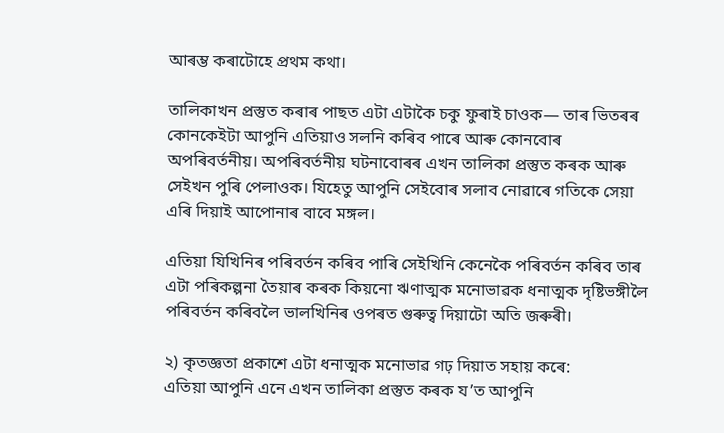আৰম্ভ কৰাটোহে প্ৰথম কথা।

তালিকাখন প্ৰস্তুত কৰাৰ পাছত এটা এটাকৈ চকু ফুৰাই চাওক— তাৰ ভিতৰৰ কোনকেইটা আপুনি এতিয়াও সলনি কৰিব পাৰে আৰু কোনবোৰ অপৰিবৰ্তনীয়। অপৰিবৰ্তনীয় ঘটনাবোৰৰ এখন তালিকা প্ৰস্তুত কৰক আৰু সেইখন পুৰি পেলাওক। যিহেতু আপুনি সেইবোৰ সলাব নোৱাৰে গতিকে সেয়া এৰি দিয়াই আপোনাৰ বাবে মঙ্গল।

এতিয়া যিখিনিৰ পৰিবৰ্তন কৰিব পাৰি সেইখিনি কেনেকৈ পৰিবৰ্তন কৰিব তাৰ এটা পৰিকল্পনা তৈয়াৰ কৰক কিয়নো ঋণাত্মক মনোভাৱক ধনাত্মক দৃষ্টিভঙ্গীলৈ পৰিবৰ্তন কৰিবলৈ ভালখিনিৰ ওপৰত গুৰুত্ব দিয়াটো অতি জৰুৰী।

২) কৃতজ্ঞতা প্ৰকাশে এটা ধনাত্মক মনোভাৱ গঢ় দিয়াত সহায় কৰে:
এতিয়া আপুনি এনে এখন তালিকা প্ৰস্তুত কৰক য’ত আপুনি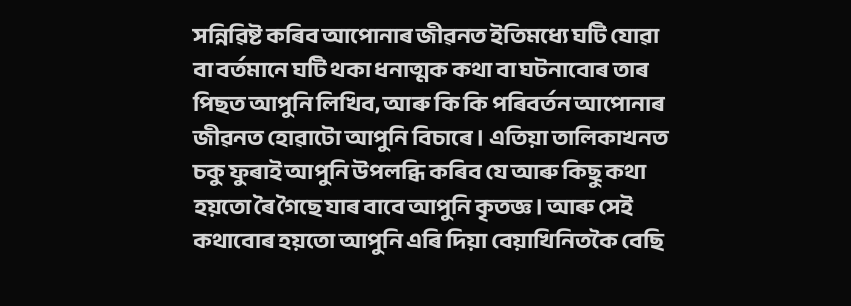সন্নিৱিষ্ট কৰিব আপোনাৰ জীৱনত ইতিমধ্যে ঘটি যোৱা বা বৰ্তমানে ঘটি থকা ধনাত্মক কথা বা ঘটনাবোৰ তাৰ পিছত আপুনি লিখিব, আৰু কি কি পৰিবৰ্তন আপোনাৰ জীৱনত হোৱাটো আপুনি বিচাৰে। এতিয়া তালিকাখনত চকু ফুৰাই আপুনি উপলব্ধি কৰিব যে আৰু কিছু কথা হয়তো ৰৈ গৈছে যাৰ বাবে আপুনি কৃতজ্ঞ। আৰু সেই কথাবোৰ হয়তো আপুনি এৰি দিয়া বেয়াখিনিতকৈ বেছি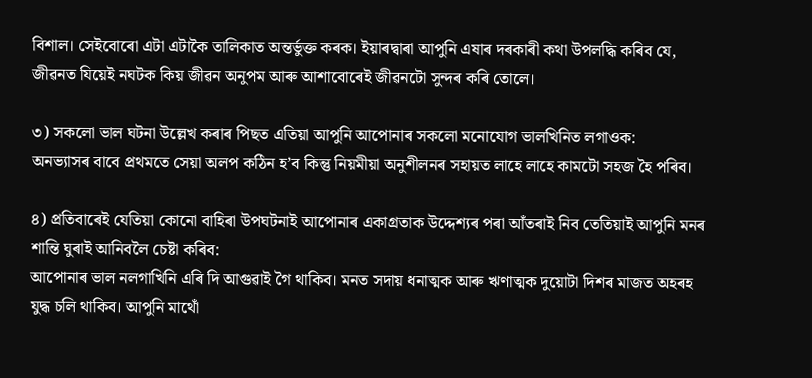বিশাল। সেইবোৰো এটা এটাকৈ তালিকাত অন্তৰ্ভুক্ত কৰক। ইয়াৰদ্বাৰা আপুনি এষাৰ দৰকাৰী কথা উপলদ্ধি কৰিব যে, জীৱনত যিয়েই নঘটক কিয় জীৱন অনুপম আৰু আশাবোৰেই জীৱনটো সুন্দৰ কৰি তোলে।

৩) সকলো ভাল ঘটনা উল্লেখ কৰাৰ পিছত এতিয়া আপুনি আপোনাৰ সকলো মনোযোগ ভালখিনিত লগাওক:
অনভ্যাসৰ বাবে প্ৰথমতে সেয়া অলপ কঠিন হ’ব কিন্তু নিয়মীয়া অনুশীলনৰ সহায়ত লাহে লাহে কামটো সহজ হৈ পৰিব।

৪) প্ৰতিবাৰেই যেতিয়া কোনো বাহিৰা উপঘটনাই আপোনাৰ একাগ্ৰতাক উদ্দেশ্যৰ পৰা আঁতৰাই নিব তেতিয়াই আপুনি মনৰ শান্তি ঘুৰাই আনিবলৈ চেষ্টা কৰিব:
আপোনাৰ ভাল নলগাখিনি এৰি দি আগুৱাই গৈ থাকিব। মনত সদায় ধনাত্মক আৰু ঋণাত্মক দুয়োটা দিশৰ মাজত অহৰহ যুদ্ধ চলি থাকিব। আপুনি মাথোঁ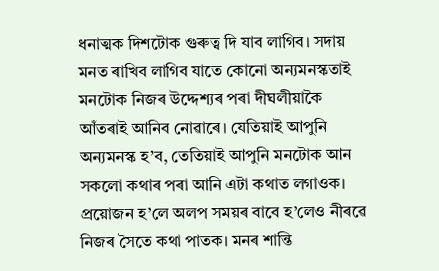ধনাত্মক দিশটোক গুৰুত্ব দি যাব লাগিব। সদায় মনত ৰাখিব লাগিব যাতে কোনো অন্যমনস্কতাই মনটোক নিজৰ উদ্দেশ্যৰ পৰা দীঘলীয়াকৈ আঁতৰাই আনিব নোৱাৰে। যেতিয়াই আপুনি অন্যমনস্ক হ’ব, তেতিয়াই আপুনি মনটোক আন সকলো কথাৰ পৰা আনি এটা কথাত লগাওক। প্ৰয়োজন হ’লে অলপ সময়ৰ বাবে হ’লেও নীৰৱে নিজৰ সৈতে কথা পাতক। মনৰ শান্তি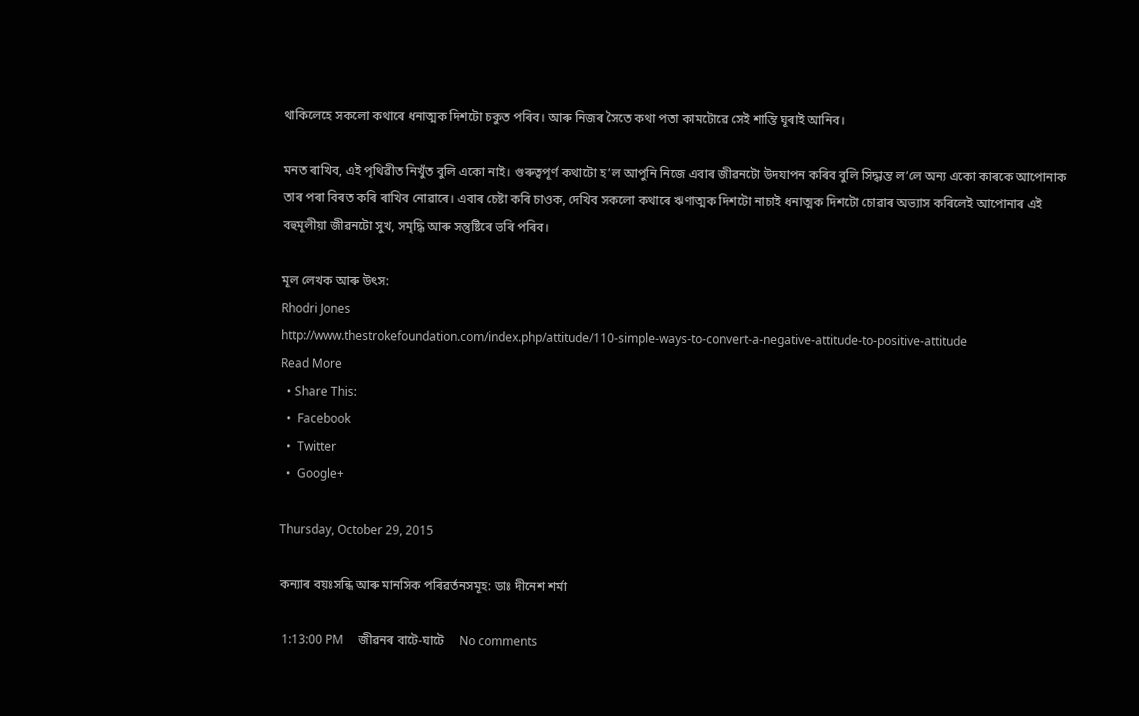থাকিলেহে সকলো কথাৰে ধনাত্মক দিশটো চকুত পৰিব। আৰু নিজৰ সৈতে কথা পতা কামটোৱে সেই শান্তি ঘূৰাই আনিব।

মনত ৰাখিব, এই পৃথিৱীত নিখুঁত বুলি একো নাই। গুৰুত্বপূৰ্ণ কথাটো হ’ল আপুনি নিজে এবাৰ জীৱনটো উদযাপন কৰিব বুলি সিদ্ধান্ত ল’লে অন্য একো কাৰকে আপোনাক তাৰ পৰা বিৰত কৰি ৰাখিব নোৱাৰে। এবাৰ চেষ্টা কৰি চাওক, দেখিব সকলো কথাৰে ঋণাত্মক দিশটো নাচাই ধনাত্মক দিশটো চোৱাৰ অভ্যাস কৰিলেই আপোনাৰ এই বহুমূলীয়া জীৱনটো সুখ, সমৃদ্ধি আৰু সন্তুষ্টিৰে ভৰি পৰিব।

মূল লেখক আৰু উৎস:
Rhodri Jones
http://www.thestrokefoundation.com/index.php/attitude/110-simple-ways-to-convert-a-negative-attitude-to-positive-attitude
Read More
  • Share This:
  •  Facebook
  •  Twitter
  •  Google+

Thursday, October 29, 2015

কন্যাৰ বয়ঃসন্ধি আৰু মানসিক পৰিৱৰ্তনসমূহ: ডাঃ দীনেশ শৰ্মা

 1:13:00 PM     জীৱনৰ বাটে-ঘাটে     No comments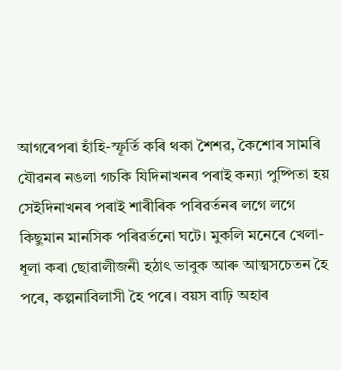আগৰেপৰা হাঁহি-স্ফূৰ্তি কৰি থকা শৈশৱ, কৈশোৰ সামৰি যৌৱনৰ নঙলা গচকি যিদিনাখনৰ পৰাই কন্যা পুষ্পিতা হয় সেইদিনাখনৰ পৰাই শাৰীৰিক পৰিৱৰ্তনৰ লগে লগে কিছুমান মানসিক পৰিৱৰ্তনো ঘটে। মুকলি মনেৰে খেলা-ধূলা কৰা ছোৱালীজনী হঠাৎ ভাবুক আৰু আত্মসচেতন হৈ পৰে, কল্পনাবিলাসী হৈ পৰে। বয়স বাঢ়ি অহাৰ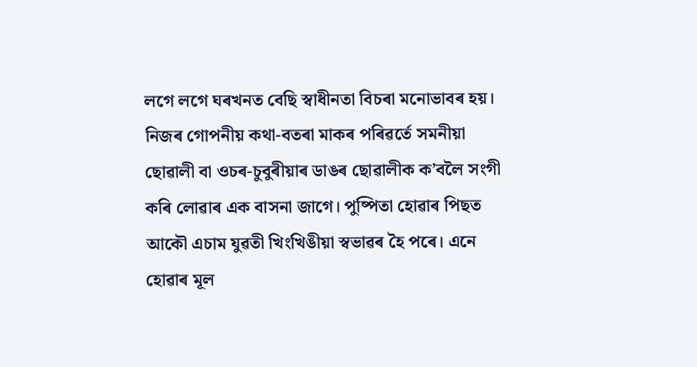লগে লগে ঘৰখনত বেছি স্বাধীনতা বিচৰা মনোভাবৰ হয়। নিজৰ গোপনীয় কথা-বতৰা মাকৰ পৰিৱৰ্তে সমনীয়া ছোৱালী বা ওচৰ-চুবুৰীয়াৰ ডাঙৰ ছোৱালীক ক’বলৈ সংগী কৰি লোৱাৰ এক বাসনা জাগে। পুষ্পিতা হোৱাৰ পিছত আকৌ এচাম যুৱতী খিংখিঙীয়া স্বভাৱৰ হৈ পৰে। এনে হোৱাৰ মূল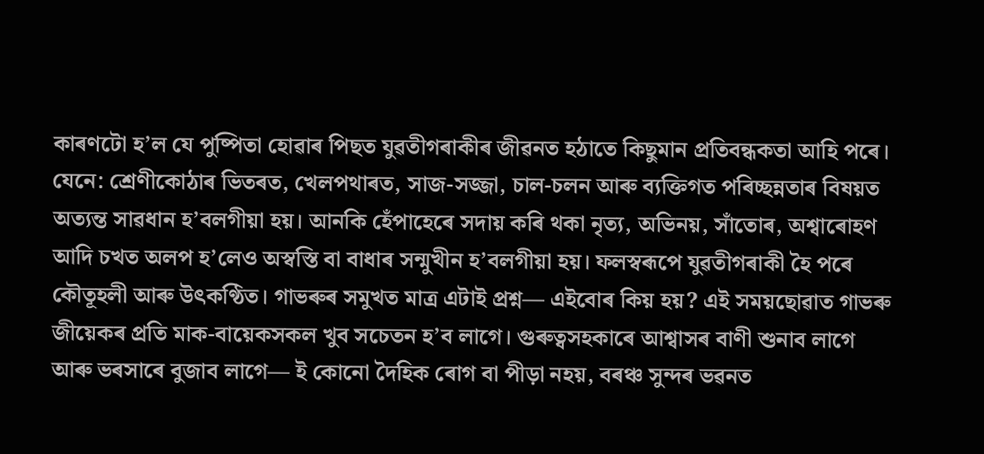কাৰণটো হ’ল যে পুষ্পিতা হোৱাৰ পিছত যুৱতীগৰাকীৰ জীৱনত হঠাতে কিছুমান প্ৰতিবন্ধকতা আহি পৰে। যেনে: শ্ৰেণীকোঠাৰ ভিতৰত, খেলপথাৰত, সাজ-সজ্জা, চাল-চলন আৰু ব্যক্তিগত পৰিচ্ছন্নতাৰ বিষয়ত অত্যন্ত সাৱধান হ’বলগীয়া হয়। আনকি হেঁপাহেৰে সদায় কৰি থকা নৃত্য, অভিনয়, সাঁতোৰ, অশ্বাৰোহণ আদি চখত অলপ হ’লেও অস্বস্তি বা বাধাৰ সন্মুখীন হ’বলগীয়া হয়। ফলস্বৰূপে যুৱতীগৰাকী হৈ পৰে কৌতূহলী আৰু উৎকণ্ঠিত। গাভৰুৰ সমুখত মাত্ৰ এটাই প্ৰশ্ন— এইবোৰ কিয় হয়? এই সময়ছোৱাত গাভৰু জীয়েকৰ প্ৰতি মাক-বায়েকসকল খুব সচেতন হ’ব লাগে। গুৰুত্বসহকাৰে আশ্বাসৰ বাণী শুনাব লাগে আৰু ভৰসাৰে বুজাব লাগে— ই কোনো দৈহিক ৰোগ বা পীড়া নহয়, বৰঞ্চ সুন্দৰ ভৱনত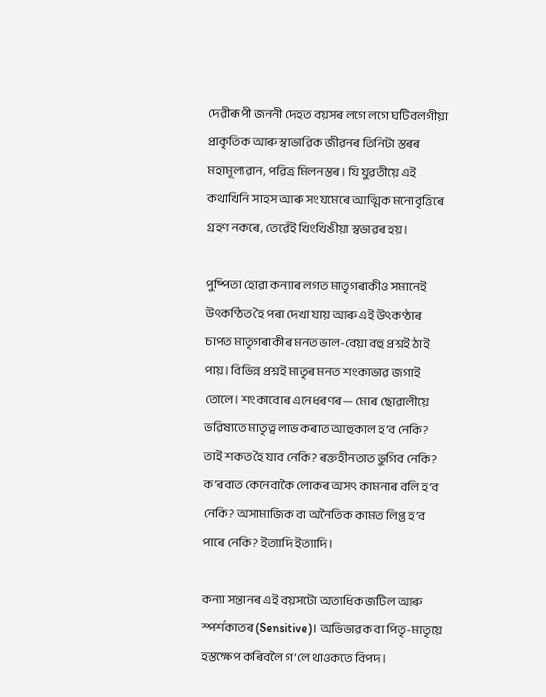দেৱীৰূপী জননী দেহত বয়সৰ লগে লগে ঘটিবলগীয়া প্ৰাকৃতিক আৰু স্বাভাৱিক জীৱনৰ তিনিটা স্তৰৰ মহামূল্যৱান, পৱিত্ৰ মিলনস্তৰ। যি যুৱতীয়ে এই কথাখিনি সাহস আৰু সংযমেৰে আত্মিক মনোবৃত্তিৰে গ্ৰহণ নকৰে, তেৱেঁই খিংখিঙীয়া স্বভাৱৰ হয়।

পুষ্পিতা হোৱা কন্যাৰ লগত মাতৃগৰাকীও সমানেই উৎকণ্ঠিত হৈ পৰা দেখা যায় আৰু এই উৎকণ্ঠাৰ চাপত মাতৃগৰাকীৰ মনত ভাল-বেয়া বহু প্ৰশ্নই ঠাই পায়। বিভিন্ন প্ৰশ্নই মাতৃৰ মনত শংকাভাৱ জগাই তোলে। শংকাবোৰ এনেধৰণৰ— মোৰ ছোৱালীয়ে ভৱিষ্যতে মাতৃত্ব লাভ কৰাত আহুকাল হ’ব নেকি? তাই শকত হৈ যাব নেকি? ৰক্তহীনতাত ভুগিব নেকি? ক’ৰবাত কেনেবাকৈ লোকৰ অসৎ কামনাৰ বলি হ’ব নেকি? অসামাজিক বা অনৈতিক কামত লিপ্ত হ’ব পাৰে নেকি? ইত্যাদি ইত্যাদি।

কন্যা সন্তানৰ এই বয়সটো অত্যধিক জটিল আৰু স্পৰ্শকাতৰ (Sensitive)। অভিভাৱক বা পিতৃ-মাতৃয়ে হস্তক্ষেপ কৰিবলৈ গ’লে থাওকতে বিপদ।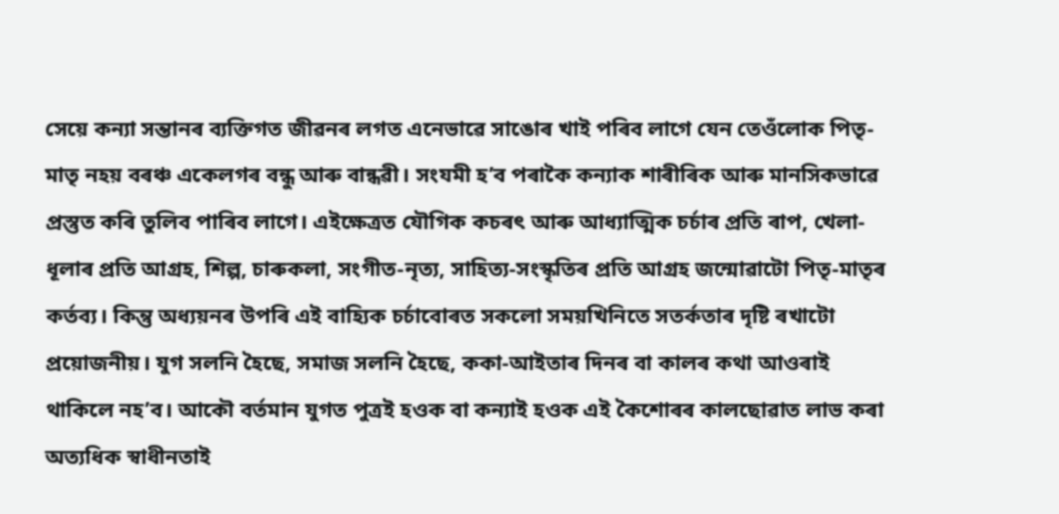সেয়ে কন্যা সন্তানৰ ব্যক্তিগত জীৱনৰ লগত এনেভাৱে সাঙোৰ খাই পৰিব লাগে যেন তেওঁলোক পিতৃ-মাতৃ নহয় বৰঞ্চ একেলগৰ বন্ধু আৰু বান্ধৱী। সংযমী হ’ব পৰাকৈ কন্যাক শাৰীৰিক আৰু মানসিকভাৱে প্ৰস্তুত কৰি তুলিব পাৰিব লাগে। এইক্ষেত্ৰত যৌগিক কচৰৎ আৰু আধ্যাত্মিক চৰ্চাৰ প্ৰতি ৰাপ, খেলা-ধূলাৰ প্ৰতি আগ্ৰহ, শিল্প, চাৰুকলা, সংগীত-নৃত্য, সাহিত্য-সংস্কৃতিৰ প্ৰতি আগ্ৰহ জন্মোৱাটো পিতৃ-মাতৃৰ কৰ্তব্য। কিন্তু অধ্যয়নৰ উপৰি এই বাহ্যিক চৰ্চাবোৰত সকলো সময়খিনিতে সতৰ্কতাৰ দৃষ্টি ৰখাটো প্ৰয়োজনীয়। যুগ সলনি হৈছে, সমাজ সলনি হৈছে, ককা-আইতাৰ দিনৰ বা কালৰ কথা আওৰাই থাকিলে নহ’ব। আকৌ বৰ্তমান যুগত পুত্ৰই হওক বা কন্যাই হওক এই কৈশোৰৰ কালছোৱাত লাভ কৰা অত্যধিক স্বাধীনতাই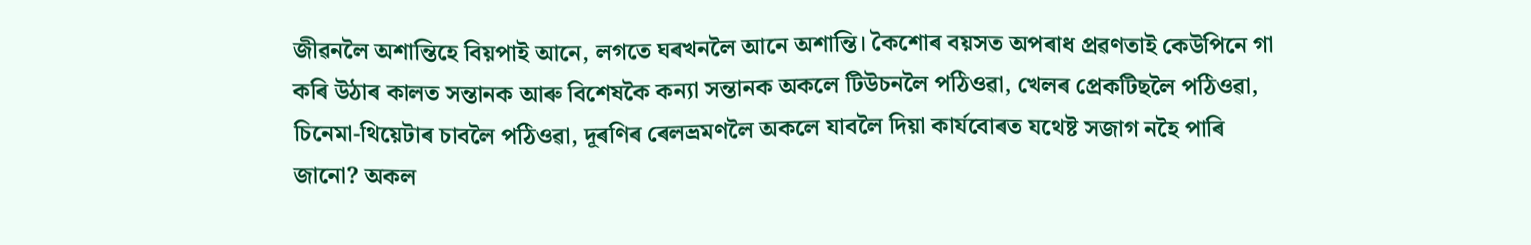জীৱনলৈ অশান্তিহে বিয়পাই আনে, লগতে ঘৰখনলৈ আনে অশান্তি। কৈশোৰ বয়সত অপৰাধ প্ৰৱণতাই কেউপিনে গা কৰি উঠাৰ কালত সন্তানক আৰু বিশেষকৈ কন্যা সন্তানক অকলে টিউচনলৈ পঠিওৱা, খেলৰ প্ৰেকটিছলৈ পঠিওৱা, চিনেমা-থিয়েটাৰ চাবলৈ পঠিওৱা, দূৰণিৰ ৰেলভ্ৰমণলৈ অকলে যাবলৈ দিয়া কাৰ্যবোৰত যথেষ্ট সজাগ নহৈ পাৰি জানো? অকল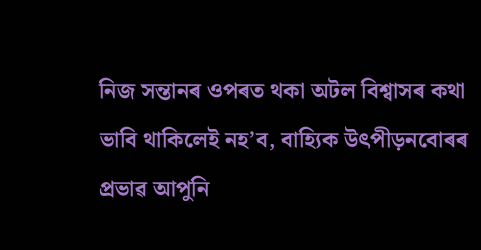নিজ সন্তানৰ ওপৰত থকা অটল বিশ্বাসৰ কথা ভাবি থাকিলেই নহ’ব, বাহ্যিক উৎপীড়নবোৰৰ প্ৰভাৱ আপুনি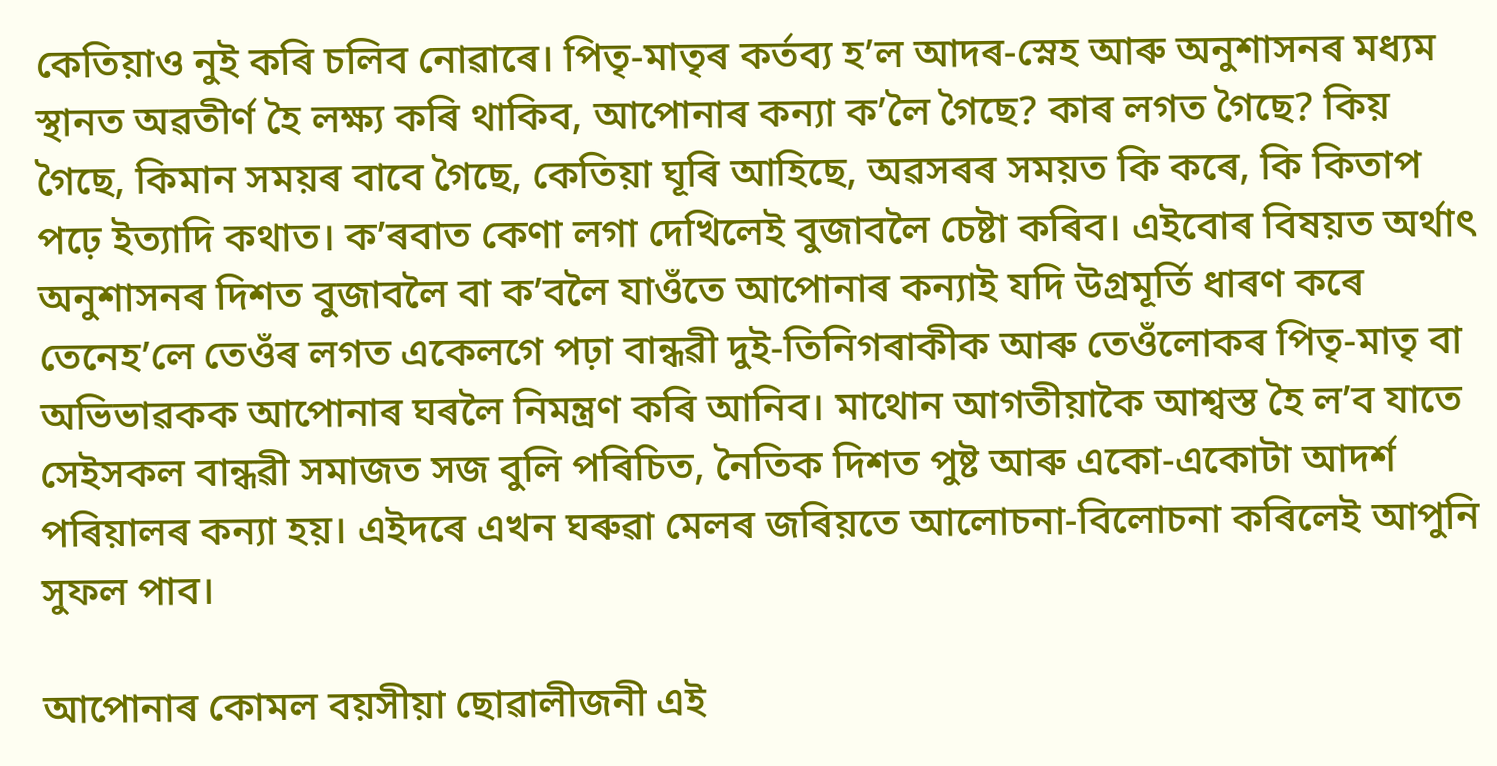কেতিয়াও নুই কৰি চলিব নোৱাৰে। পিতৃ-মাতৃৰ কৰ্তব্য হ’ল আদৰ-স্নেহ আৰু অনুশাসনৰ মধ্যম স্থানত অৱতীৰ্ণ হৈ লক্ষ্য কৰি থাকিব, আপোনাৰ কন্যা ক’লৈ গৈছে? কাৰ লগত গৈছে? কিয় গৈছে, কিমান সময়ৰ বাবে গৈছে, কেতিয়া ঘূৰি আহিছে, অৱসৰৰ সময়ত কি কৰে, কি কিতাপ পঢ়ে ইত্যাদি কথাত। ক’ৰবাত কেণা লগা দেখিলেই বুজাবলৈ চেষ্টা কৰিব। এইবোৰ বিষয়ত অৰ্থাৎ অনুশাসনৰ দিশত বুজাবলৈ বা ক’বলৈ যাওঁতে আপোনাৰ কন্যাই যদি উগ্ৰমূৰ্তি ধাৰণ কৰে তেনেহ’লে তেওঁৰ লগত একেলগে পঢ়া বান্ধৱী দুই-তিনিগৰাকীক আৰু তেওঁলোকৰ পিতৃ-মাতৃ বা অভিভাৱকক আপোনাৰ ঘৰলৈ নিমন্ত্ৰণ কৰি আনিব। মাথোন আগতীয়াকৈ আশ্বস্ত হৈ ল’ব যাতে সেইসকল বান্ধৱী সমাজত সজ বুলি পৰিচিত, নৈতিক দিশত পুষ্ট আৰু একো-একোটা আদৰ্শ পৰিয়ালৰ কন্যা হয়। এইদৰে এখন ঘৰুৱা মেলৰ জৰিয়তে আলোচনা-বিলোচনা কৰিলেই আপুনি সুফল পাব।

আপোনাৰ কোমল বয়সীয়া ছোৱালীজনী এই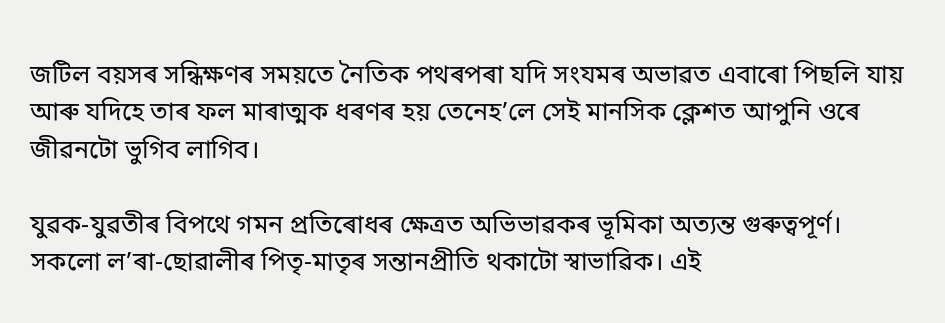জটিল বয়সৰ সন্ধিক্ষণৰ সময়তে নৈতিক পথৰপৰা যদি সংযমৰ অভাৱত এবাৰো পিছলি যায় আৰু যদিহে তাৰ ফল মাৰাত্মক ধৰণৰ হয় তেনেহ’লে সেই মানসিক ক্লেশত আপুনি ওৰে জীৱনটো ভুগিব লাগিব।

যুৱক-যুৱতীৰ বিপথে গমন প্ৰতিৰোধৰ ক্ষেত্ৰত অভিভাৱকৰ ভূমিকা অত্যন্ত গুৰুত্বপূৰ্ণ। সকলো ল’ৰা-ছোৱালীৰ পিতৃ-মাতৃৰ সন্তানপ্ৰীতি থকাটো স্বাভাৱিক। এই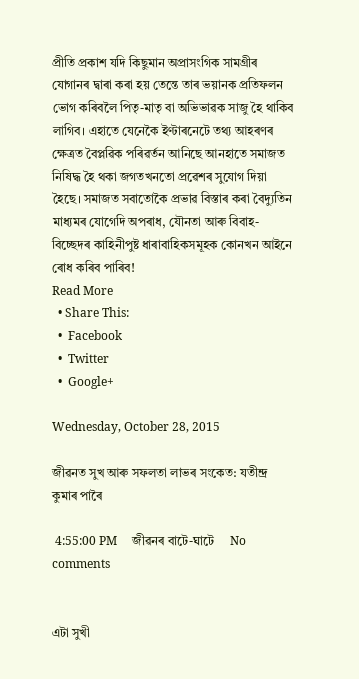প্ৰীতি প্ৰকাশ যদি কিছুমান অপ্ৰাসংগিক সামগ্ৰীৰ যোগানৰ দ্বাৰা কৰা হয় তেন্তে তাৰ ভয়ানক প্ৰতিফলন ভোগ কৰিবলৈ পিতৃ-মাতৃ বা অভিভাৱক সাজু হৈ থাকিব লাগিব। এহাতে যেনেকৈ ইণ্টাৰনেটে তথ্য আহৰণৰ ক্ষেত্ৰত বৈপ্লৱিক পৰিৱৰ্তন আনিছে আনহাতে সমাজত নিষিদ্ধ হৈ থকা জগতখনতো প্ৰৱেশৰ সুযোগ দিয়া হৈছে। সমাজত সবাতোকৈ প্ৰভাৱ বিস্তাৰ কৰা বৈদ্যুতিন মাধ্যমৰ যোগেদি অপৰাধ, যৌনতা আৰু বিবাহ-বিচ্ছেদৰ কাহিনীপুষ্ট ধাৰাবাহিকসমূহক কোনখন আইনে ৰোধ কৰিব পাৰিব!
Read More
  • Share This:
  •  Facebook
  •  Twitter
  •  Google+

Wednesday, October 28, 2015

জীৱনত সুখ আৰু সফলতা লাভৰ সংকেত: যতীন্দ্ৰ কুমাৰ পাৰৈ

 4:55:00 PM     জীৱনৰ বাটে-ঘাটে     No comments


এটা সুখী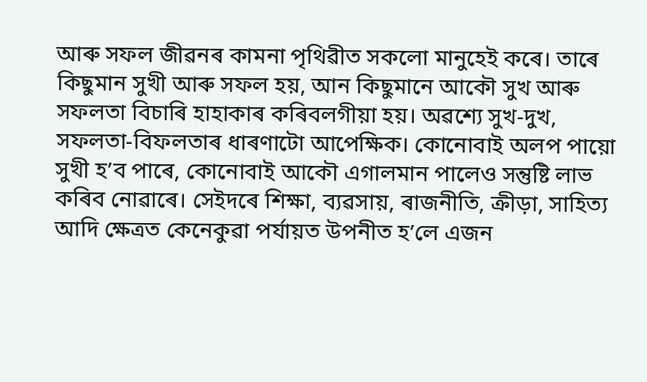আৰু সফল জীৱনৰ কামনা পৃথিৱীত সকলো মানুহেই কৰে। তাৰে কিছুমান সুখী আৰু সফল হয়, আন কিছুমানে আকৌ সুখ আৰু সফলতা বিচাৰি হাহাকাৰ কৰিবলগীয়া হয়। অৱশ্যে সুখ-দুখ, সফলতা-বিফলতাৰ ধাৰণাটো আপেক্ষিক। কোনোবাই অলপ পায়ো সুখী হ’ব পাৰে, কোনোবাই আকৌ এগালমান পালেও সন্তুষ্টি লাভ কৰিব নোৱাৰে। সেইদৰে শিক্ষা, ব্যৱসায়, ৰাজনীতি, ক্ৰীড়া, সাহিত্য আদি ক্ষেত্ৰত কেনেকুৱা পৰ্যায়ত উপনীত হ’লে এজন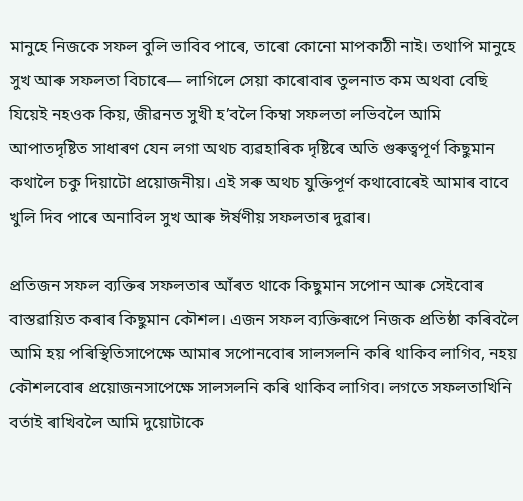মানুহে নিজকে সফল বুলি ভাবিব পাৰে, তাৰো কোনো মাপকাঠী নাই। তথাপি মানুহে সুখ আৰু সফলতা বিচাৰে— লাগিলে সেয়া কাৰোবাৰ তুলনাত কম অথবা বেছি যিয়েই নহওক কিয়, জীৱনত সুখী হ’বলৈ কিম্বা সফলতা লভিবলৈ আমি আপাতদৃষ্টিত সাধাৰণ যেন লগা অথচ ব্যৱহাৰিক দৃষ্টিৰে অতি গুৰুত্বপূৰ্ণ কিছুমান কথালৈ চকু দিয়াটো প্ৰয়োজনীয়। এই সৰু অথচ যুক্তিপূৰ্ণ কথাবোৰেই আমাৰ বাবে খুলি দিব পাৰে অনাবিল সুখ আৰু ঈৰ্ষণীয় সফলতাৰ দুৱাৰ।

প্ৰতিজন সফল ব্যক্তিৰ সফলতাৰ আঁৰত থাকে কিছুমান সপোন আৰু সেইবোৰ বাস্তৱায়িত কৰাৰ কিছুমান কৌশল। এজন সফল ব্যক্তিৰূপে নিজক প্ৰতিষ্ঠা কৰিবলৈ আমি হয় পৰিস্থিতিসাপেক্ষে আমাৰ সপোনবোৰ সালসলনি কৰি থাকিব লাগিব, নহয় কৌশলবোৰ প্ৰয়োজনসাপেক্ষে সালসলনি কৰি থাকিব লাগিব। লগতে সফলতাখিনি বৰ্তাই ৰাখিবলৈ আমি দুয়োটাকে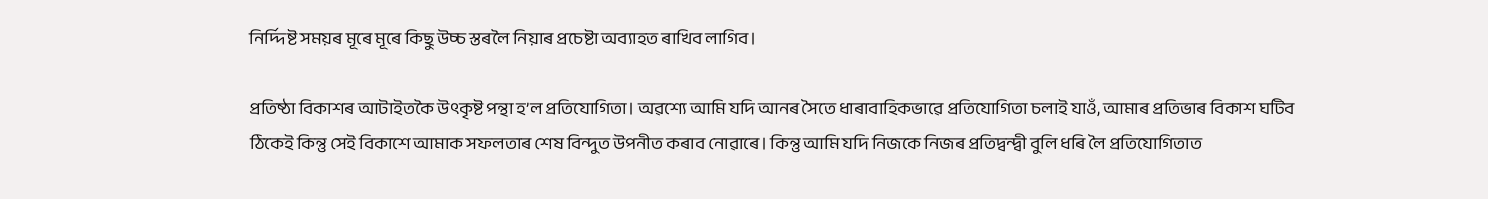নিৰ্দ্দিষ্ট সময়ৰ মূৰে মূৰে কিছু উচ্চ স্তৰলৈ নিয়াৰ প্ৰচেষ্টা অব্যাহত ৰাখিব লাগিব।

প্ৰতিষ্ঠা বিকাশৰ আটাইতকৈ উৎকৃষ্ট পন্থা হ’ল প্ৰতিযোগিতা। অৱশ্যে আমি যদি আনৰ সৈতে ধাৰাবাহিকভাৱে প্ৰতিযোগিতা চলাই যাওঁ, আমাৰ প্ৰতিভাৰ বিকাশ ঘটিব ঠিকেই কিন্তু সেই বিকাশে আমাক সফলতাৰ শেষ বিন্দুত উপনীত কৰাব নোৱাৰে। কিন্তু আমি যদি নিজকে নিজৰ প্ৰতিদ্বন্দ্বী বুলি ধৰি লৈ প্ৰতিযোগিতাত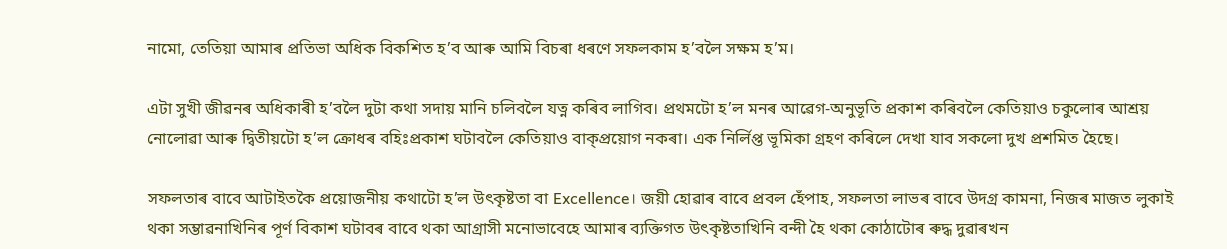নামো, তেতিয়া আমাৰ প্ৰতিভা অধিক বিকশিত হ’ব আৰু আমি বিচৰা ধৰণে সফলকাম হ’বলৈ সক্ষম হ’ম।

এটা সুখী জীৱনৰ অধিকাৰী হ’বলৈ দুটা কথা সদায় মানি চলিবলৈ যত্ন কৰিব লাগিব। প্ৰথমটো হ’ল মনৰ আৱেগ-অনুভূতি প্ৰকাশ কৰিবলৈ কেতিয়াও চকুলোৰ আশ্ৰয় নোলোৱা আৰু দ্বিতীয়টো হ’ল ক্ৰোধৰ বহিঃপ্ৰকাশ ঘটাবলৈ কেতিয়াও বাক্‌প্ৰয়োগ নকৰা। এক নিৰ্লিপ্ত ভূমিকা গ্ৰহণ কৰিলে দেখা যাব সকলো দুখ প্ৰশমিত হৈছে।

সফলতাৰ বাবে আটাইতকৈ প্ৰয়োজনীয় কথাটো হ’ল উৎকৃষ্টতা বা Excellence। জয়ী হোৱাৰ বাবে প্ৰবল হেঁপাহ, সফলতা লাভৰ বাবে উদগ্ৰ কামনা, নিজৰ মাজত লুকাই থকা সম্ভাৱনাখিনিৰ পূৰ্ণ বিকাশ ঘটাবৰ বাবে থকা আগ্ৰাসী মনোভাবেহে আমাৰ ব্যক্তিগত উৎকৃষ্টতাখিনি বন্দী হৈ থকা কোঠাটোৰ ৰুদ্ধ দুৱাৰখন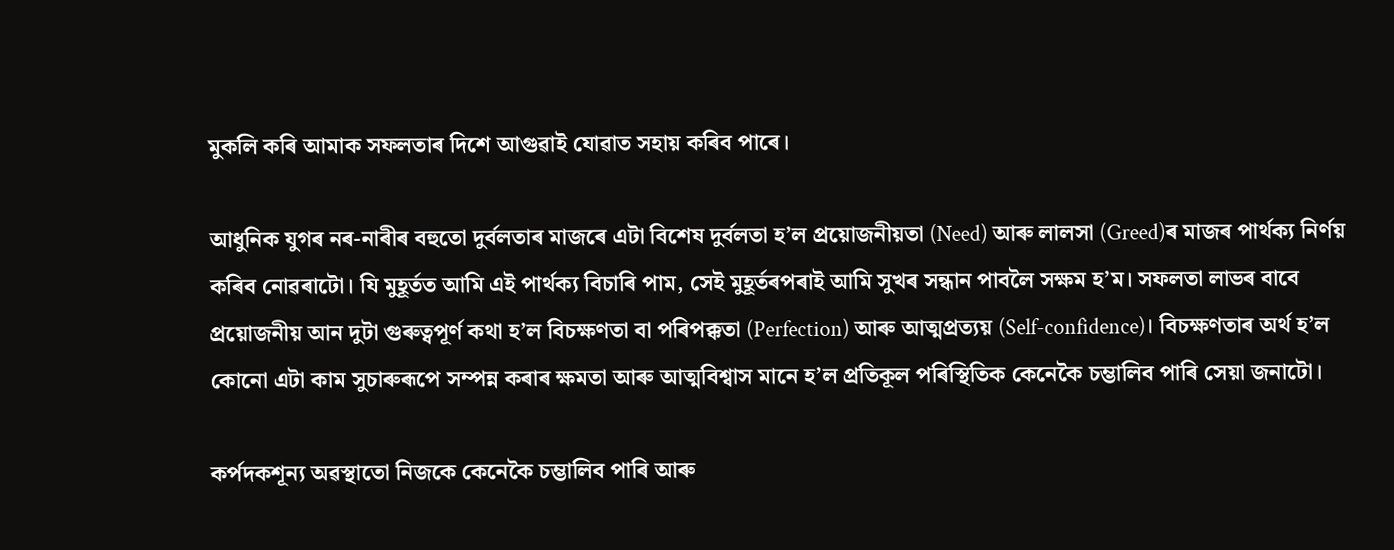মুকলি কৰি আমাক সফলতাৰ দিশে আগুৱাই যোৱাত সহায় কৰিব পাৰে।

আধুনিক যুগৰ নৰ-নাৰীৰ বহুতো দুৰ্বলতাৰ মাজৰে এটা বিশেষ দুৰ্বলতা হ’ল প্ৰয়োজনীয়তা (Need) আৰু লালসা (Greed)ৰ মাজৰ পাৰ্থক্য নিৰ্ণয় কৰিব নোৱৰাটো। যি মুহূৰ্তত আমি এই পাৰ্থক্য বিচাৰি পাম, সেই মুহূৰ্তৰপৰাই আমি সুখৰ সন্ধান পাবলৈ সক্ষম হ’ম। সফলতা লাভৰ বাবে প্ৰয়োজনীয় আন দুটা গুৰুত্বপূৰ্ণ কথা হ’ল বিচক্ষণতা বা পৰিপক্কতা (Perfection) আৰু আত্মপ্ৰত্যয় (Self-confidence)। বিচক্ষণতাৰ অৰ্থ হ’ল কোনো এটা কাম সুচাৰুৰূপে সম্পন্ন কৰাৰ ক্ষমতা আৰু আত্মবিশ্বাস মানে হ’ল প্ৰতিকূল পৰিস্থিতিক কেনেকৈ চম্ভালিব পাৰি সেয়া জনাটো।

কৰ্পদকশূন্য অৱস্থাতো নিজকে কেনেকৈ চম্ভালিব পাৰি আৰু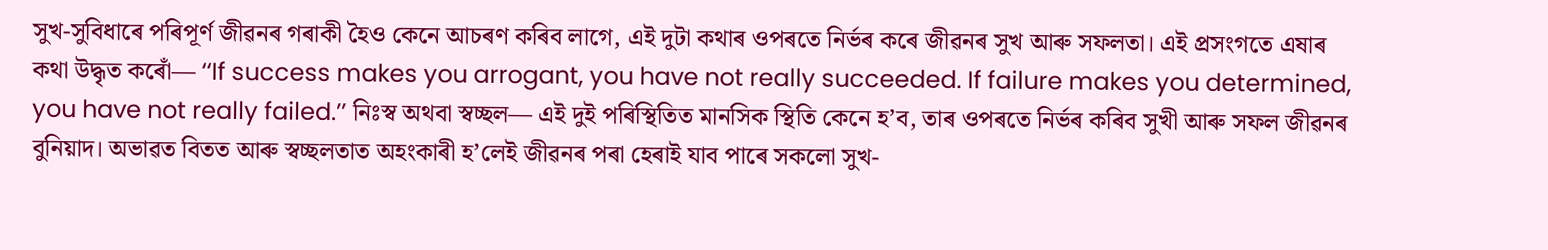সুখ-সুবিধাৰে পৰিপূৰ্ণ জীৱনৰ গৰাকী হৈও কেনে আচৰণ কৰিব লাগে, এই দুটা কথাৰ ওপৰতে নিৰ্ভৰ কৰে জীৱনৰ সুখ আৰু সফলতা। এই প্ৰসংগতে এষাৰ কথা উদ্ধৃত কৰোঁ— ‘‘If success makes you arrogant, you have not really succeeded. If failure makes you determined, you have not really failed.’’ নিঃস্ব অথবা স্বচ্ছল— এই দুই পৰিস্থিতিত মানসিক স্থিতি কেনে হ’ব, তাৰ ওপৰতে নিৰ্ভৰ কৰিব সুখী আৰু সফল জীৱনৰ বুনিয়াদ। অভাৱত বিতত আৰু স্বচ্ছলতাত অহংকাৰী হ’লেই জীৱনৰ পৰা হেৰাই যাব পাৰে সকলো সুখ-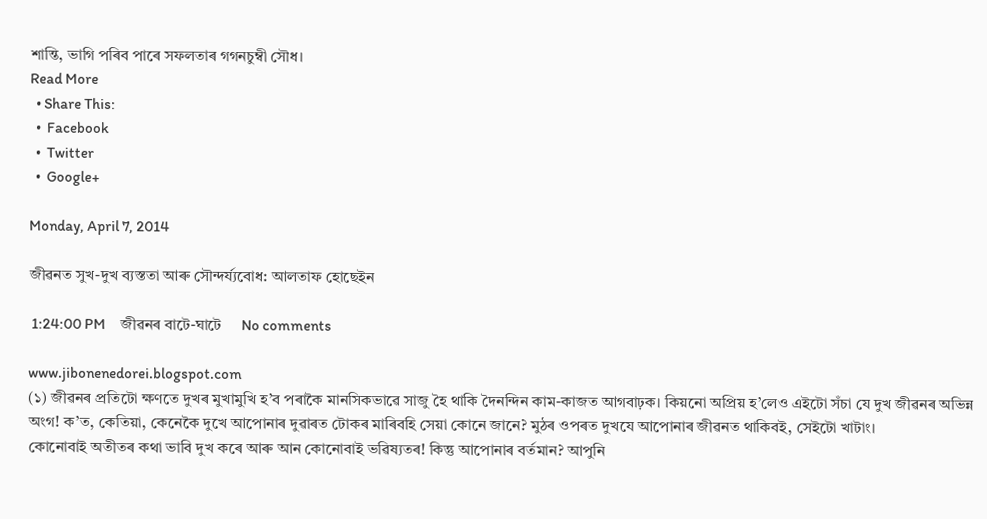শান্তি, ভাগি পৰিব পাৰে সফলতাৰ গগনচুম্বী সৌধ।
Read More
  • Share This:
  •  Facebook
  •  Twitter
  •  Google+

Monday, April 7, 2014

জীৱনত সুখ-দুখ ব্যস্ততা আৰু সৌন্দৰ্য্যবোধ: আলতাফ হোছেইন

 1:24:00 PM     জীৱনৰ বাটে-ঘাটে     No comments

www.jibonenedorei.blogspot.com
(১) জীৱনৰ প্ৰতিটো ক্ষণতে দুখৰ মুখামুখি হ’ব পৰাকৈ মানসিকভাৱে সাজু হৈ থাকি দৈনন্দিন কাম-কাজত আগবাঢ়ক। কিয়নো অপ্ৰিয় হ’লেও এইটো সঁচা যে দুখ জীৱনৰ অভিন্ন অংগ! ক’ত, কেতিয়া, কেনেকৈ দুখে আপোনাৰ দুৱাৰত টোকৰ মাৰিবহি সেয়া কোনে জানে? মুঠৰ ওপৰত দুখযে আপোনাৰ জীৱনত থাকিবই, সেইটো খাটাং।
কোনোবাই অতীতৰ কথা ভাবি দুখ কৰে আৰু আন কোনোবাই ভৱিষ্যতৰ! কিন্তু আপোনাৰ বৰ্তমান? আপুনি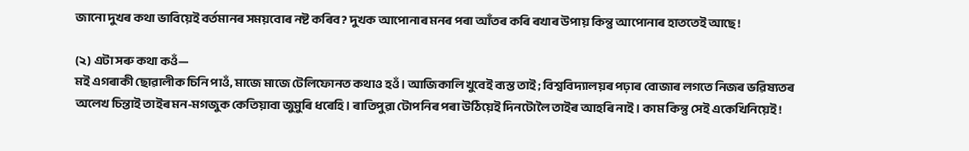জানো দুখৰ কথা ভাবিয়েই বৰ্তমানৰ সময়বোৰ নষ্ট কৰিব? দুখক আপোনাৰ মনৰ পৰা আঁতৰ কৰি ৰখাৰ উপায় কিন্তু আপোনাৰ হাততেই আছে!

(২) এটা সৰু কথা কওঁ—
মই এগৰাকী ছোৱালীক চিনি পাওঁ, মাজে মাজে টেলিফোনত কথাও হওঁ। আজিকালি খুবেই ব্যস্ত তাই; বিশ্ববিদ্যালয়ৰ পঢ়াৰ বোজাৰ লগতে নিজৰ ভৱিষ্যতৰ অলেখ চিন্তাই তাইৰ মন-মগজুক কেতিয়াবা জুমুৰি ধৰেহি। ৰাতিপুৱা টোপনিৰ পৰা উঠিয়েই দিনটোলৈ তাইৰ আহৰি নাই। কাম কিন্তু সেই একেখিনিয়েই!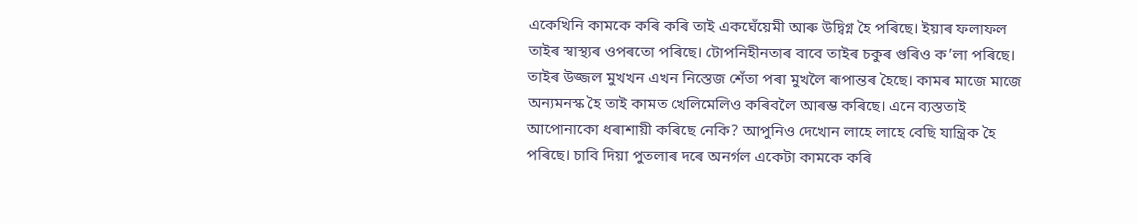একেখিনি কামকে কৰি কৰি তাই একঘেঁয়েমী আৰু উদ্বিগ্ন হৈ পৰিছে। ইয়াৰ ফলাফল তাইৰ স্বাস্থ্যৰ ওপৰতো পৰিছে। টোপনিহীনতাৰ বাবে তাইৰ চকুৰ গুৰিও ক’লা পৰিছে। তাইৰ উজ্জল মুখখন এখন নিস্তেজ শেঁতা পৰা মুখলৈ ৰূপান্তৰ হৈছে। কামৰ মাজে মাজে অন্যমনস্ক হৈ তাই কামত খেলিমেলিও কৰিবলৈ আৰম্ভ কৰিছে। এনে ব্যস্ততাই আপোনাকো ধৰাশায়ী কৰিছে নেকি? আপুনিও দেখোন লাহে লাহে বেছি যান্ত্ৰিক হৈ পৰিছে। চাবি দিয়া পুতলাৰ দৰে অনৰ্গল একেটা কামকে কৰি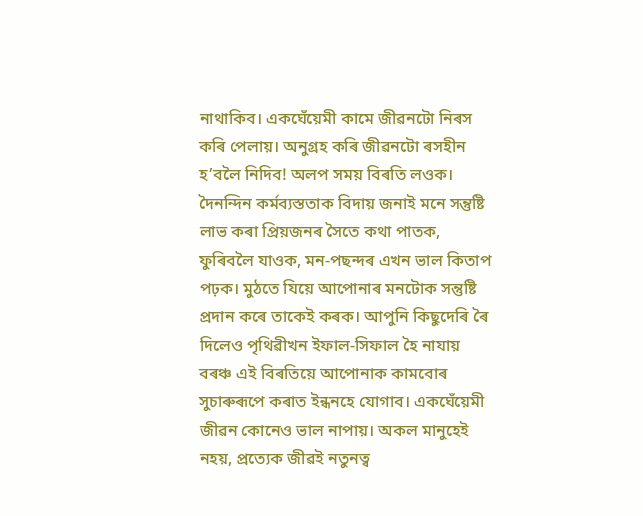নাথাকিব। একঘেঁয়েমী কামে জীৱনটো নিৰস কৰি পেলায়। অনুগ্ৰহ কৰি জীৱনটো ৰসহীন হ’বলৈ নিদিব! অলপ সময় বিৰতি লওক। দৈনন্দিন কৰ্মব্যস্ততাক বিদায় জনাই মনে সন্তুষ্টি লাভ কৰা প্ৰিয়জনৰ সৈতে কথা পাতক, ফুৰিবলৈ যাওক, মন-পছন্দৰ এখন ভাল কিতাপ পঢ়ক। মুঠতে যিয়ে আপোনাৰ মনটোক সন্তুষ্টি প্ৰদান কৰে তাকেই কৰক। আপুনি কিছুদেৰি ৰৈ দিলেও পৃথিৱীখন ইফাল-সিফাল হৈ নাযায় বৰঞ্চ এই বিৰতিয়ে আপোনাক কামবোৰ সুচাৰুৰূপে কৰাত ইন্ধনহে যোগাব। একঘেঁয়েমী জীৱন কোনেও ভাল নাপায়। অকল মানুহেই নহয়, প্ৰত্যেক জীৱই নতুনত্ব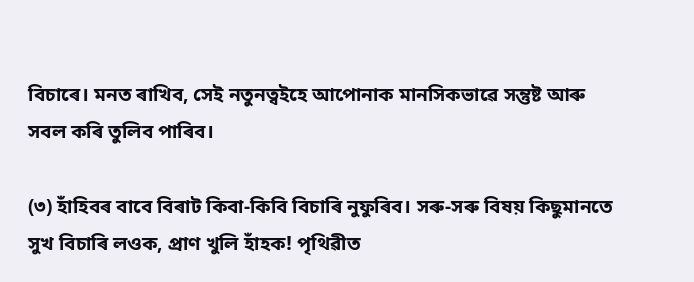বিচাৰে। মনত ৰাখিব, সেই নতুনত্বইহে আপোনাক মানসিকভাৱে সন্তুষ্ট আৰু সবল কৰি তুলিব পাৰিব।

(৩) হাঁহিবৰ বাবে বিৰাট কিবা-কিবি বিচাৰি নুফুৰিব। সৰু-সৰু বিষয় কিছুমানতে সুখ বিচাৰি লওক, প্ৰাণ খুলি হাঁহক! পৃথিৱীত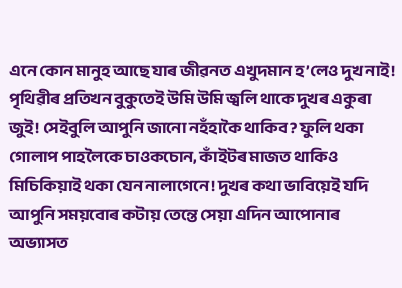এনে কোন মানুহ আছে যাৰ জীৱনত এখুদমান হ’লেও দুখ নাই! পৃথিৱীৰ প্ৰতিখন বুকুতেই উমি উমি জ্বলি থাকে দুখৰ একুৰা জুই! সেইবুলি আপুনি জানো নহঁহাকৈ থাকিব? ফুলি থকা গোলাপ পাহলৈকে চাওকচোন, কাঁইটৰ মাজত থাকিও মিচিকিয়াই থকা যেন নালাগেনে! দুখৰ কথা ভাবিয়েই যদি আপুনি সময়বোৰ কটায় তেন্তে সেয়া এদিন আপোনাৰ অভ্যাসত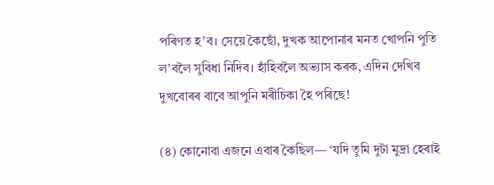পৰিণত হ’ব। সেয়ে কৈছোঁ, দুখক আপোনাৰ মনত খোপনি পুতি ল’বলৈ সুবিধা নিদিব। হাঁহিবলৈ অভ্যাস কৰক, এদিন দেখিব দুখবোৰৰ বাবে আপুনি মৰীচিকা হৈ পৰিছে!

(৪) কোনোবা এজনে এবাৰ কৈছিল— ‘যদি তুমি দুটা মুদ্ৰা হেৰাই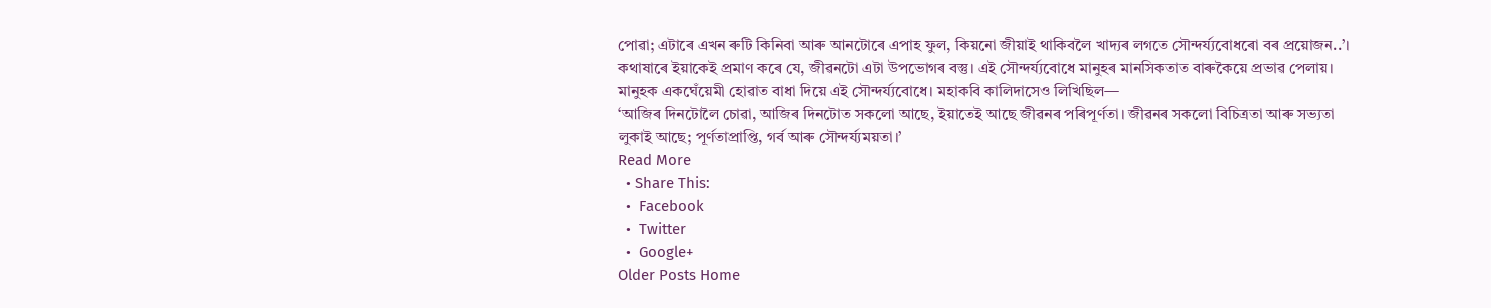পোৱা; এটাৰে এখন ৰুটি কিনিবা আৰু আনটোৰে এপাহ ফুল, কিয়নো জীয়াই থাকিবলৈ খাদ্যৰ লগতে সৌন্দৰ্য্যবোধৰো বৰ প্ৰয়োজন..’। কথাষাৰে ইয়াকেই প্ৰমাণ কৰে যে, জীৱনটো এটা উপভোগৰ বস্তু। এই সৌন্দৰ্য্যবোধে মানুহৰ মানসিকতাত বাৰুকৈয়ে প্ৰভাৱ পেলায়। মানুহক একঘেঁয়েমী হোৱাত বাধা দিয়ে এই সৌন্দৰ্য্যবোধে। মহাকবি কালিদাসেও লিখিছিল—
‘আজিৰ দিনটোলৈ চোৱা, আজিৰ দিনটোত সকলো আছে, ইয়াতেই আছে জীৱনৰ পৰিপূৰ্ণতা। জীৱনৰ সকলো বিচিত্ৰতা আৰু সভ্যতা লুকাই আছে; পূৰ্ণতাপ্ৰাপ্তি, গৰ্ব আৰু সৌন্দৰ্য্যময়তা।’
Read More
  • Share This:
  •  Facebook
  •  Twitter
  •  Google+
Older Posts Home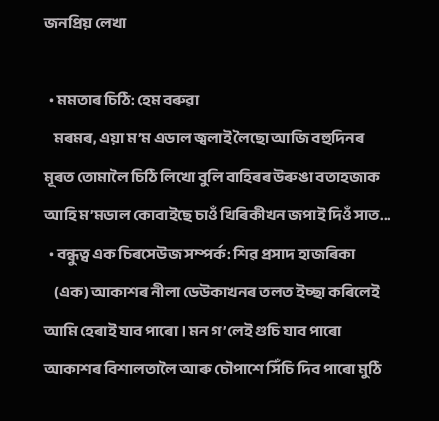জনপ্ৰিয় লেখা

  • মমতাৰ চিঠি: হেম বৰুৱা
    মৰমৰ, এয়া ম’ম এডাল জ্বলাই লৈছো আজি বহুদিনৰ মূৰত তোমালৈ চিঠি লিখো বুলি বাহিৰৰ উৰুঙা বতাহজাক আহি ম’মডাল কোবাইছে চাওঁ খিৰিকীখন জপাই দিওঁ সাত...
  • বন্ধুত্ব এক চিৰসেউজ সম্পৰ্ক: শিৱ প্ৰসাদ হাজৰিকা
    (এক) আকাশৰ নীলা ডেউকাখনৰ তলত ইচ্ছা কৰিলেই আমি হেৰাই যাব পাৰো। মন গ’লেই গুচি যাব পাৰো আকাশৰ বিশালতালৈ আৰু চৌপাশে সিঁচি দিব পাৰো মুঠি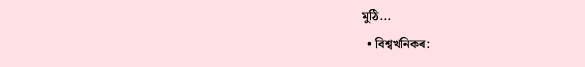মুঠি...
  • বিশ্বখনিকৰ: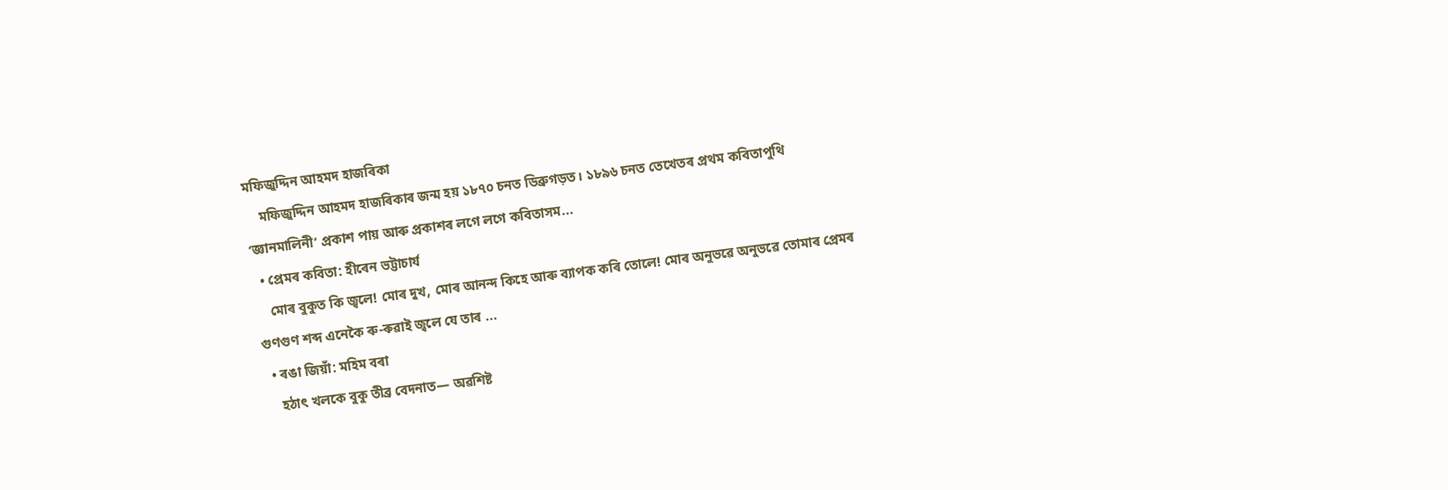মফিজুদ্দিন আহমদ হাজৰিকা
    মফিজুদ্দিন আহমদ হাজৰিকাৰ জন্ম হয় ১৮৭০ চনত ডিব্রুগড়ত। ১৮৯৬ চনত তেখেতৰ প্রথম কবিতাপুথি ‘জ্ঞানমালিনী’ প্রকাশ পায় আৰু প্রকাশৰ লগে লগে কবিতাসম...
  • প্ৰেমৰ কবিতা: হীৰেন ভট্টাচাৰ্য
    মোৰ বুকুত কি জ্বলে! মোৰ দুখ, মোৰ আনন্দ কিহে আৰু ব্যাপক কৰি তোলে! মোৰ অনুভৱে অনুভৱে তোমাৰ প্ৰেমৰ গুণগুণ শব্দ এনেকৈ ৰু-ৰুৱাই জ্বলে যে তাৰ ...
  • ৰঙা জিয়াঁ: মহিম বৰা
    হঠাৎ খলকে বুকু তীব্ৰ বেদনাত— অৱশিষ্ট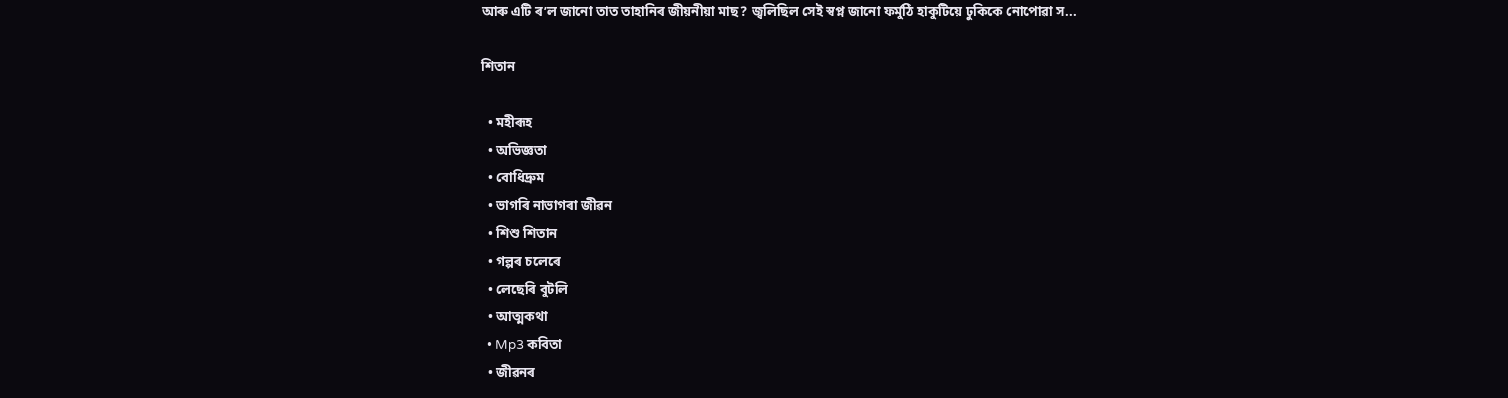আৰু এটি ৰ’ল জানো তাত তাহানিৰ জীয়নীয়া মাছ? জ্বলিছিল সেই স্বপ্ন জানো ফৰ্মুঠি হাকুটিয়ে ঢুকিকে নোপোৱা স...

শিতান

  • মহীৰূহ
  • অভিজ্ঞতা
  • বোধিদ্রুম
  • ভাগৰি নাভাগৰা জীৱন
  • শিশু শিতান
  • গল্পৰ চলেৰে
  • লেছেৰি বুটলি
  • আত্মকথা
  • Mp3 কবিতা
  • জীৱনৰ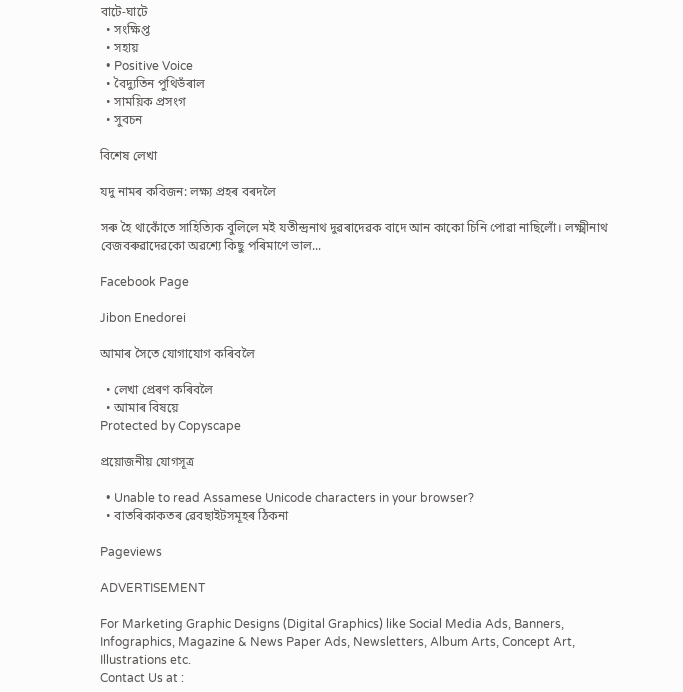বাটে-ঘাটে
  • সংক্ষিপ্ত
  • সহায়
  • Positive Voice
  • বৈদ্যুতিন পুথিভঁৰাল
  • সাময়িক প্ৰসংগ
  • সুবচন

বিশেষ লেখা

যদু নামৰ কবিজন: লক্ষ্য প্ৰহৰ বৰদলৈ

সৰু হৈ থাকোঁতে সাহিত্যিক বুলিলে মই যতীন্দ্ৰনাথ দুৱৰাদেৱক বাদে আন কাকো চিনি পোৱা নাছিলোঁ। লক্ষ্মীনাথ বেজবৰুৱাদেৱকো অৱশ্যে কিছু পৰিমাণে ভাল...

Facebook Page

Jibon Enedorei

আমাৰ সৈতে যোগাযোগ কৰিবলৈ

  • লেখা প্ৰেৰণ কৰিবলৈ
  • আমাৰ বিষয়ে
Protected by Copyscape

প্ৰয়োজনীয় যোগসূত্ৰ

  • Unable to read Assamese Unicode characters in your browser?
  • বাতৰিকাকতৰ ৱেবছাইটসমূহৰ ঠিকনা

Pageviews

ADVERTISEMENT

For Marketing Graphic Designs (Digital Graphics) like Social Media Ads, Banners, Infographics, Magazine & News Paper Ads, Newsletters, Album Arts, Concept Art, Illustrations etc.
Contact Us at :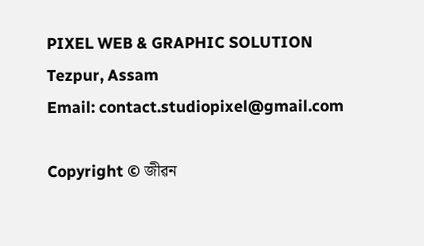PIXEL WEB & GRAPHIC SOLUTION
Tezpur, Assam
Email: contact.studiopixel@gmail.com

Copyright © জীৱন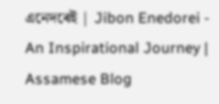এনেদৰেই | Jibon Enedorei - An Inspirational Journey | Assamese Blog